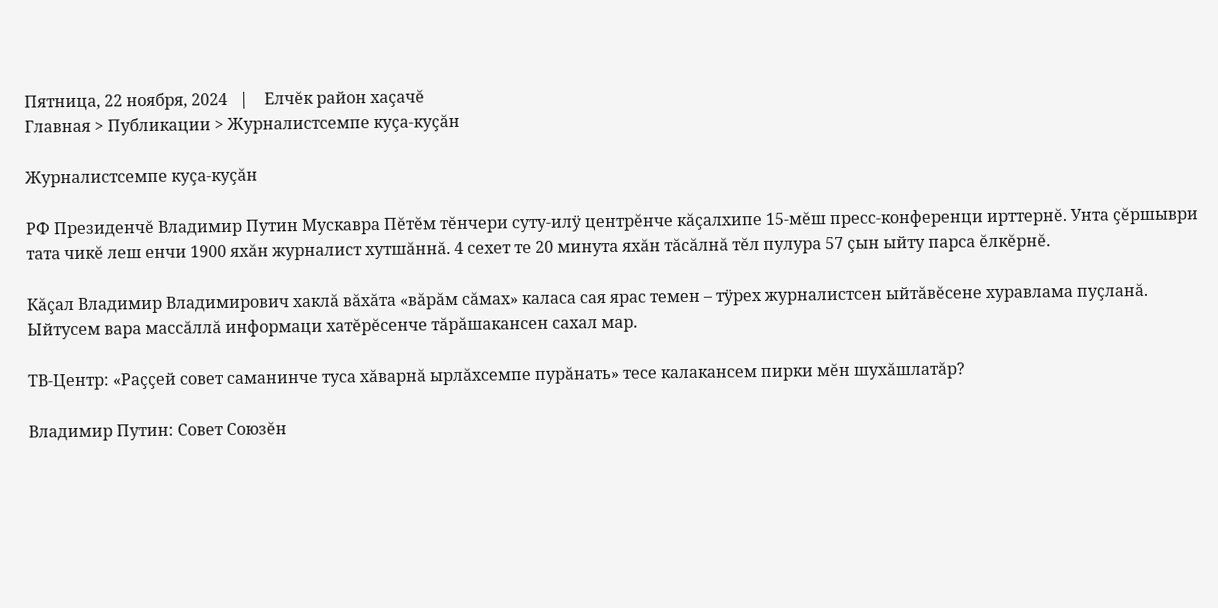Пятница, 22 ноября, 2024   |    Елчĕк район хаçачĕ
Главная > Публикации > Журналистсемпе куçа-куçăн

Журналистсемпе куçа-куçăн

РФ Президенчĕ Владимир Путин Мускавра Пĕтĕм тĕнчери суту-илÿ центрĕнче кăçалхипе 15-мĕш пресс-конференци ирттернĕ. Унта çĕршыври тата чикĕ леш енчи 1900 яхăн журналист хутшăннă. 4 сехет те 20 минута яхăн тăсăлнă тĕл пулура 57 çын ыйту парса ĕлкĕрнĕ.

Кăçал Владимир Владимирович хаклă вăхăта «вăрăм сăмах» каласа сая ярас темен – тÿрех журналистсен ыйтăвĕсене хуравлама пуçланă. Ыйтусем вара массăллă информаци хатĕрĕсенче тăрăшакансен сахал мар.

ТВ-Центр: «Раççей совет саманинче туса хăварнă ырлăхсемпе пурăнать» тесе калакансем пирки мĕн шухăшлатăр?

Владимир Путин: Совет Союзĕн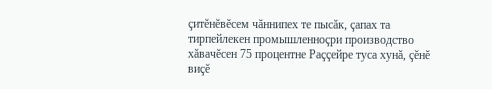çитĕнĕвĕсем чăннипех те пысăк, çапах та тирпейлекен промышленноçри производство хăвачĕсен 75 процентне Раççейре туса хунă, çĕнĕ виçĕ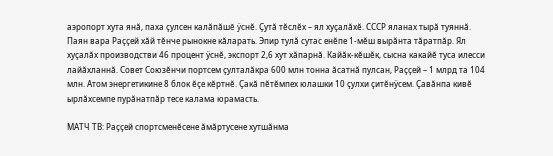аэропорт хута янă, паха çулсен калăпăшĕ ÿснĕ. Çутă тĕслĕх – ял хуçалăхĕ. СССР яланах тырă туяннă. Паян вара Раççей хăй тĕнче рынокне кăларать. Эпир тулă сутас енĕпе 1-мĕш вырăнта тăратпăр. Ял хуçалăх производстви 46 процент ÿснĕ, экспорт 2,6 хут хăпарнă. Кайăк-кĕшĕк, сысна какайĕ туса илесси лайăхланнă. Совет Союзĕнчи портсем çулталăкра 600 млн тонна ăсатнă пулсан, Раççей – 1 млрд та 104 млн. Атом энергетикине 8 блок ĕçе кĕртнĕ. Çакă пĕтĕмпех юлашки 10 çулхи çитĕнÿсем. Çавăнпа кивĕ ырлăхсемпе пурăнатпăр тесе калама юрамасть.

МАТЧ ТВ: Раççей спортсменĕсене ăмăртусене хутшăнма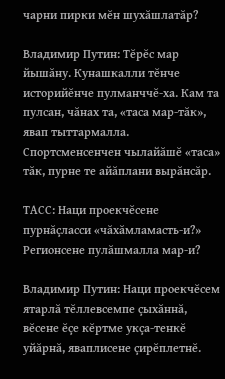чарни пирки мĕн шухăшлатăр?

Владимир Путин: Тĕрĕс мар йышăну. Кунашкалли тĕнче историйĕнче пулманччĕ-ха. Кам та пулсан, чăнах та, «таса мар-тăк», явап тыттармалла. Спортсменсенчен чылайăшĕ «таса» тăк, пурне те айăплани вырăнсăр.

ТАСС: Наци проекчĕсене пурнăçласси «чăхăмламасть-и?» Регионсене пулăшмалла мар-и?

Владимир Путин: Наци проекчĕсем ятарлă тĕллевсемпе çыхăннă, вĕсене ĕçе кĕртме укçа-тенкĕ уйăрнă, яваплисене çирĕплетнĕ.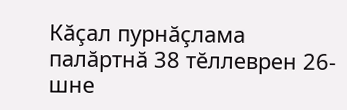Кăçал пурнăçлама палăртнă 38 тĕллеврен 26-шне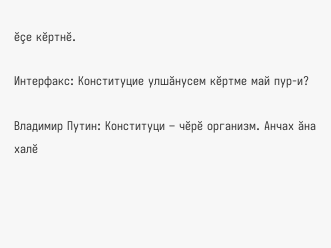ĕçе кĕртнĕ.

Интерфакс: Конституцие улшăнусем кĕртме май пур-и?

Владимир Путин: Конституци – чĕрĕ организм. Анчах ăна халĕ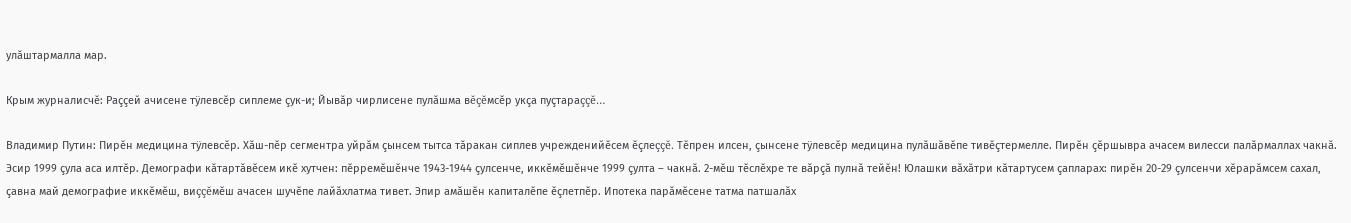улăштармалла мар.

Крым журналисчĕ: Раççей ачисене тÿлевсĕр сиплеме çук-и; Йывăр чирлисене пулăшма вĕçĕмсĕр укçа пуçтараççĕ…

Владимир Путин: Пирĕн медицина тÿлевсĕр. Хăш-пĕр сегментра уйрăм çынсем тытса тăракан сиплев учрежденийĕсем ĕçлеççĕ. Тĕпрен илсен, çынсене тÿлевсĕр медицина пулăшăвĕпе тивĕçтермелле. Пирĕн çĕршывра ачасем вилесси палăрмаллах чакнă. Эсир 1999 çула аса илтĕр. Демографи кăтартăвĕсем икĕ хутчен: пĕрремĕшĕнче 1943-1944 çулсенче, иккĕмĕшĕнче 1999 çулта – чакнă. 2-мĕш тĕслĕхре те вăрçă пулнă тейĕн! Юлашки вăхăтри кăтартусем çапларах: пирĕн 20-29 çулсенчи хĕрарăмсем сахал, çавна май демографие иккĕмĕш, виççĕмĕш ачасен шучĕпе лайăхлатма тивет. Эпир амăшĕн капиталĕпе ĕçлетпĕр. Ипотека парăмĕсене татма патшалăх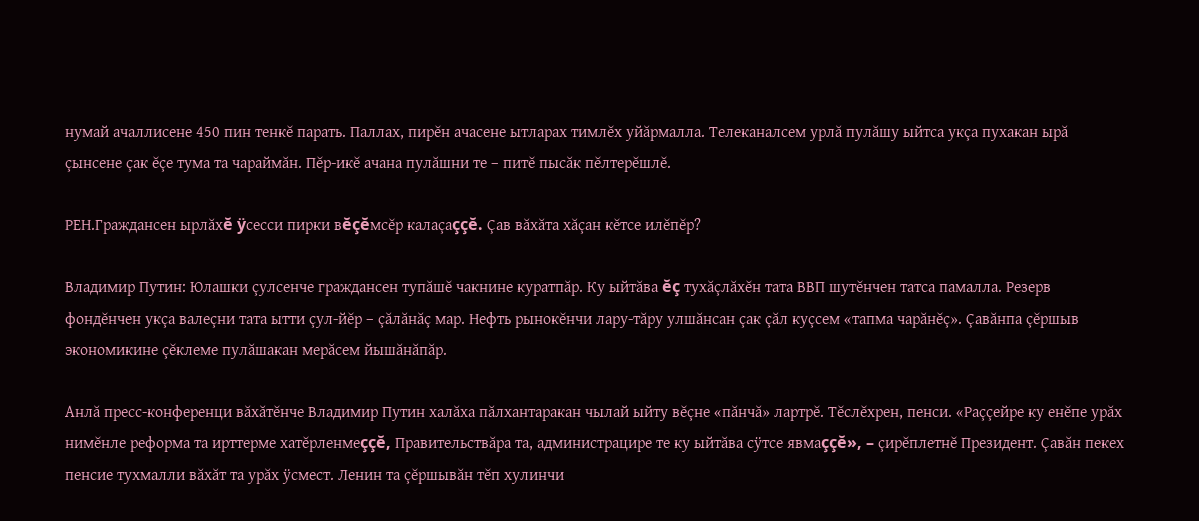нумай ачаллисене 450 пин тенкĕ парать. Паллах, пирĕн ачасене ытларах тимлĕх уйăрмалла. Телеканалсем урлă пулăшу ыйтса укçа пухакан ырă çынсене çак ĕçе тума та чараймăн. Пĕр-икĕ ачана пулăшни те – питĕ пысăк пĕлтерĕшлĕ.

РЕН.Граждансен ырлăхĕ ÿсесси пирки вĕçĕмсĕр калаçаççĕ. Çав вăхăта хăçан кĕтсе илĕпĕр?

Владимир Путин: Юлашки çулсенче граждансен тупăшĕ чакнине куратпăр. Ку ыйтăва ĕç тухăçлăхĕн тата ВВП шутĕнчен татса памалла. Резерв фондĕнчен укçа валеçни тата ытти çул-йĕр – çăлăнăç мар. Нефть рынокĕнчи лару-тăру улшăнсан çак çăл куçсем «тапма чарăнĕç». Çавăнпа çĕршыв экономикине çĕклеме пулăшакан мерăсем йышăнăпăр.

Анлă пресс-конференци вăхăтĕнче Владимир Путин халăха пăлхантаракан чылай ыйту вĕçне «пăнчă» лартрĕ. Тĕслĕхрен, пенси. «Раççейре ку енĕпе урăх нимĕнле реформа та ирттерме хатĕрленмеççĕ, Правительствăра та, администрацире те ку ыйтăва сÿтсе явмаççĕ», – çирĕплетнĕ Президент. Çавăн пекех пенсие тухмалли вăхăт та урăх ÿсмест. Ленин та çĕршывăн тĕп хулинчи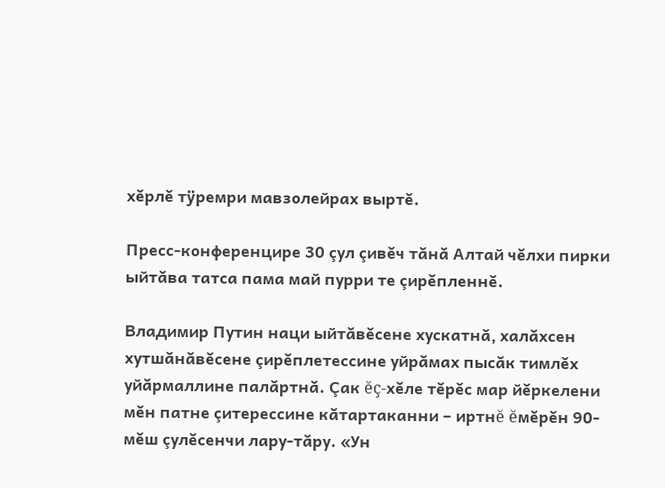хĕрлĕ тÿремри мавзолейрах выртĕ.

Пресс-конференцире 30 çул çивĕч тăнă Алтай чĕлхи пирки ыйтăва татса пама май пурри те çирĕпленнĕ.

Владимир Путин наци ыйтăвĕсене хускатнă, халăхсен хутшăнăвĕсене çирĕплетессине уйрăмах пысăк тимлĕх уйăрмаллине палăртнă. Çак ĕç-хĕле тĕрĕс мар йĕркелени мĕн патне çитерессине кăтартаканни – иртнĕ ĕмĕрĕн 90-мĕш çулĕсенчи лару-тăру. «Ун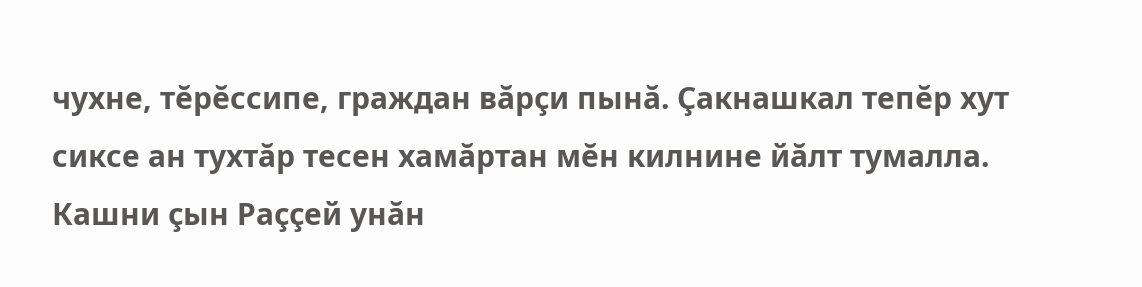чухне, тĕрĕссипе, граждан вăрçи пынă. Çакнашкал тепĕр хут сиксе ан тухтăр тесен хамăртан мĕн килнине йăлт тумалла. Кашни çын Раççей унăн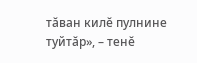тăван килĕ пулнине туйтăр», – тенĕ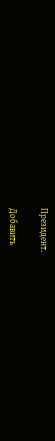Президент.

Добавить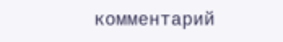комментарий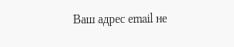Ваш адрес email не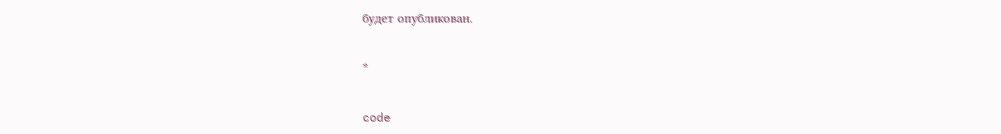будет опубликован.

*

code